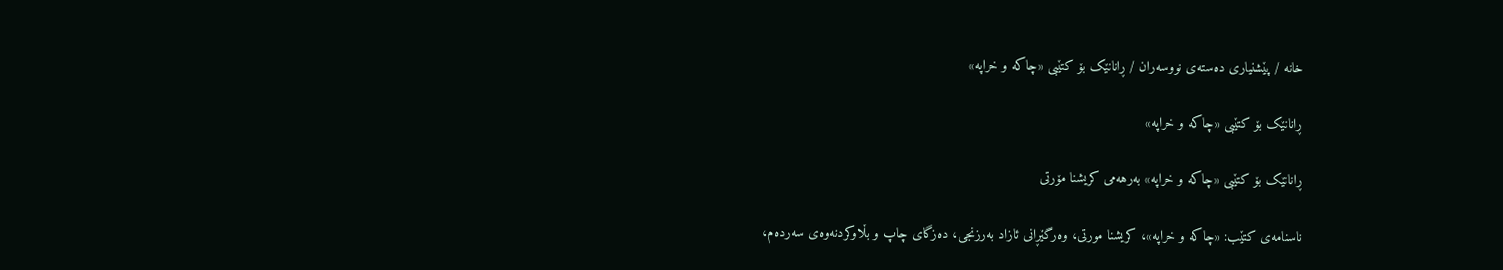خانه / پێشنیاری ده‌سته‌ی نووسه‌ران / ڕانانێک بۆ کتێبی «چاکە و خراپە»

ڕانانێک بۆ کتێبی «چاکە و خراپە»

ڕانانێک بۆ کتێبی «چاکە و خراپە» به‌رهه‌می کریشنا مۆرتی

ناسنامەی کتێب: «چاکە و خراپە»، کریشنا مورتی، وەرگێڕانی ئازاد بەرزنجی، دەزگای چاپ و بڵاوکردنەوەی سەردەم،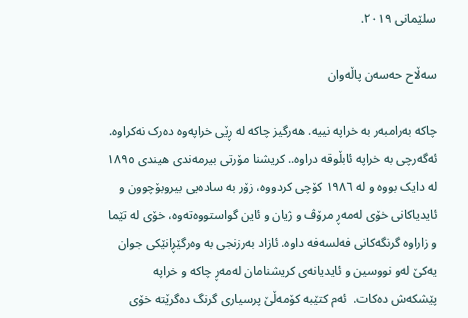سلێمانی ٢٠١٩.

سەڵاح حەسەن پاڵەوان

چاکە بەرامبەر بە خراپە نییە. هەرگیز چاکە لە ڕێی خراپەوە دەرک نەکراوە. ئەگەرچی بە خراپە ئابڵوقە دراوە.. کریشنا مۆرتی بیرمەندی هیندی ١٨٩٥ لە دایک بووە و لە ١٩٨٦ کۆچی کردووە، زۆر بە سادەیی بیروبۆچوون و ئایدیاکانی خۆی لەمەڕ مرۆڤ و ژیان و ئاین گواستووەتەوە، خۆی لە تێما و زاراوە گرنگەکانی فەلسەفە داوە. ئازاد بەرزنجی بە وەرگێڕانێکی جوان یەکێ لەو نووسین و ئایدیانەی کریشنامان لەمەڕ چاکە و خراپە پێشکەش دەکات.  ئەم کتێبە کۆمەڵێ پرسیاری گرنگ دەگرێتە خۆی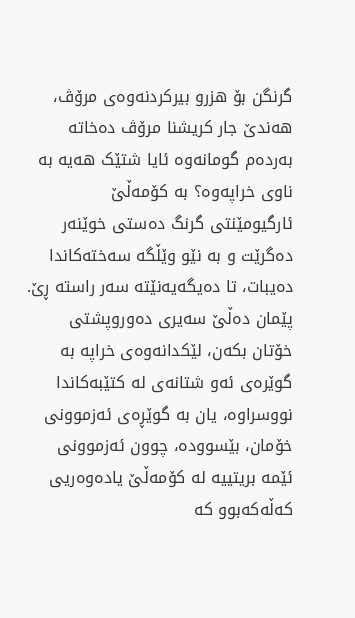گرنگن بۆ هزرو بیرکردنەوەی مرۆڤ، هەندێ جار کریشنا مرۆڤ دەخاتە بەردەم گومانەوە ئایا شتێک هەیە بە ناوی خراپەوە؟ بە کۆمەڵێ ئارگیومێنتی گرنگ دەستی خوێنەر دەگرێت و بە نێو وێڵگە سەختەکاندا دەیبات، تا دەیگەیەنێتە سەر راستە ڕێ. پێمان دەڵێ سەیری دەوروپشتی خۆتان بکەن، لێکدانەوەی خراپە بە گوێرەی ئەو شتانەی لە کتێبەکاندا نووسراوە، یان بە گوێڕەی ئەزموونی خۆمان، بێسوودە، چوون ئەزموونی ئێمە بریتییە لە کۆمەڵێ یادەوەریی کەڵەکەبوو کە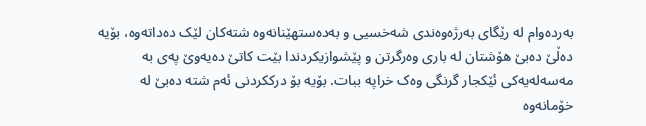بەردەوام لە رێگای بەرژەوەندی شەخسیی و بەدەستهێنانەوە شتەکان لێک دەداتەوە، بۆیە دەڵێ دەبێ هۆشتان لە باری وەرگرتن و پێشوازیکردندا بێت کاتێ دەیەوێ پەی بە مەسەلەیەکی ئێکجار گرنگی وەک خراپە ببات. بۆیە بۆ درککردنی ئەم شتە دەبێ لە خۆمانەوە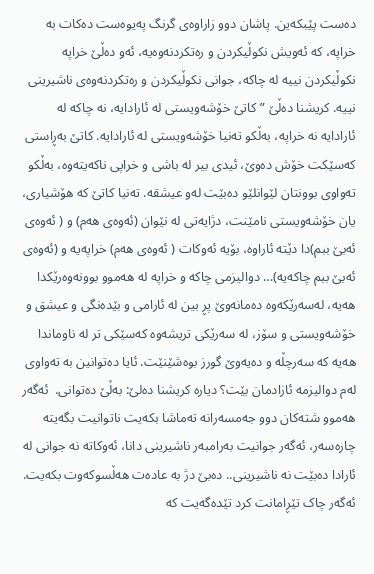دەست پێبکەین. پاشان دوو زاراوەی گرنگ پەیوەست دەکات بە خراپە، کە ئەویش نکوڵیکردن و رەتکردنەوەیە، ئەو دەڵێ خراپە نکوڵیکردن نییە لە چاکە، جوانی نکوڵیکردن و رەتکردنەوەی ناشیرینی نییە. کریشنا دەڵێ ”کاتێ خۆشەویستی لە ئارادایە، نە چاکە لە ئارادایە نە خراپە، بەڵکو تەنیا خۆشەویستی لە ئارادایە. کاتێ بەڕاستی کەسێکت خۆش دەوێ، ئیدی بیر لە باشی و خراپی ناکەیتەوە، بەڵکو تەواوی بوونتان لێوانلێو دەبێت لەو عیشقە. تەنیا کاتێ کە هۆشیاری، یان خۆشەویستی نامێنت، دژایەتی لە نێوان (ئەوەی هەم) و ( ئەوەی ئەبێ ببم)دا دێتە ئاراوە، بۆیە ئەوکات ( ئەوەی هەم) خراپەیە و (ئەوەی ئەبێ ببم چاکەیە)… دوالیزمی چاکە و خراپە لە هەموو بوونەوەرێکدا هەیە، لەسەرێکەوە دەمانەوێ پڕ بین لە ئارامی و بێدەنگی و عیشق و خۆشەویستی و سۆز، لە سەرێکی تریشەوە کەسێکی تر لە ناوماندا هەیە کە سەرچڵە و دەیەوێ گورز بوەشێنێت. ئایا دەتوانین بە تەواوی لەم دوالیزمە ئازادمان بێت؟ دیارە کریشنا دەلێ: بەڵێ دەتوانی.  ئەگەر هەموو شتەکان دوو جەمسەرانە تەماشا بکەیت ناتوانیت بگەیتە چارەسەر، ئەگەر جوانیت بەرامبەر ناشیرینی دانا، ئەوکاتە نە جوانی لە ئارادا دەبێت نە ناشیرینی.. دەبێ دژ بە عادەت هەڵسوکەوت بکەیت. ئەگەر چاک تێڕامانت کرد تێدەگەیت کە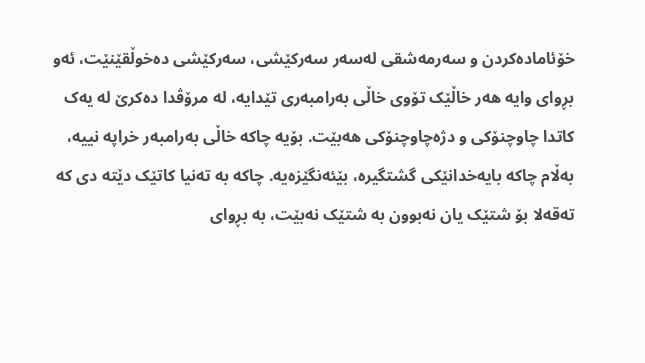خۆئامادەکردن و سەرمەشقی لەسەر سەرکێشی، سەرکێشی دەخوڵقێنێت، ئەو بڕوای وایە هەر خاڵێک تۆوی خاڵی بەرامبەری تێدایە، لە مرۆڤدا دەکرێ لە یەک کاتدا چاوچنۆکی و دژەچاوچنۆکی هەبێت. بۆیە چاکە خاڵی بەرامبەر خراپە نییە، بەڵام چاکە بایەخدانێکی گشتگیرە، بێئەنگێزەیە. چاکە بە تەنیا کاتێک دێتە دی کە تەقەلا بۆ شتێک یان نەبوون بە شتێک نەبێت، بە بڕوای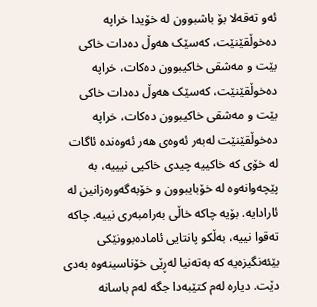ئەو تەقەلا بۆ باشبوون لە خۆیدا خراپە دەخوڵقێنێت، کەسێک هەوڵ دەدات خاکی بێت و مەشقی خاکیبوون دەکات، خراپە دەخوڵقێنێت، کەسێک هەوڵ دەدات خاکی بێت و مەشقی خاکیبوون دەکات، خراپە دەخوڵقێنێت لەبەر ئەوەی هەر ئەوەندە ئاگات لە خۆی کە خاکییە چیدی خاکیی نیییە، بە پێچەوانەوە لە خۆبایبوون و خۆبەگەورەزانین لە ئارادایە. بۆیە چاکە خاڵی بەرامبەری نییە. چاکە تەقوا نییە، بەڵکو پانتایی ئامادەبوونێکی بێئەنگیزەیە کە بەتەنیا لەڕێی خۆناسینەوە بەدی دێت. دیارە لەم کتێبەدا جگە لەم باسانە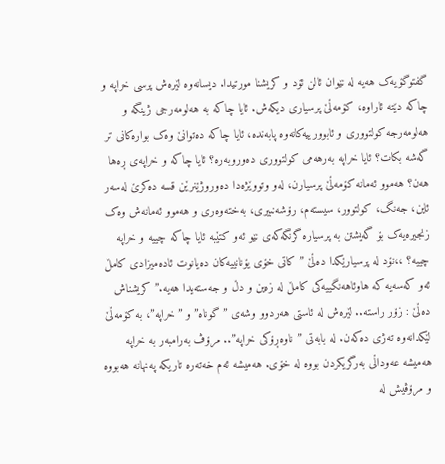گفتوگۆیەک هەیە لە نێوان ئالن ئۆد و کریشنا مورتیدا. دیسانەوە لێرەش پرسی خراپە و چاکە دێتە ئاراوە، کۆمەڵێ پرسیاری دیکەش. ئایا چاکە بە هەلومەرجی ژینگە و هەلومەرجە کولتووری و ئابوورییەکانەوە پابەندە، ئایا چاکە دەتوانێ وەک بوارەکانی تر گەشە بکات؟ ئایا خراپە بەرهەمی کولتووری دەوروبەرە؟ ئایا چاکە و خراپەی ڕه‌ها هەن؟ هەموو ئەمانە کۆمەڵێ پرسیارن، لەو وتووێژەدا دەوروژێنرێن قسە دەکرێ لەسەر ئاین، جەنگ، کولتوور، سیستەم، رۆشەنبیری، بەختەوەری و هەموو ئەمانەش وەک زنجیرەیەک بۆ گەیشتن بە پرسیارە گرنگەکەی نێو ئەو کتێبە ئایا چاکە چییە و خراپە چییە؟ ،،نۆد لە پرسیارێکدا دەڵێ ” کاتی خۆی یۆنانییەکان دەیانوت ئادەمیزادی کامڵ ئەو کەسەیە کە هاوئاهەنگییەکی کامڵ لە زەین و دڵ و جەستەیدا هەیە.” کریشناش دەڵێ : زۆر راستە.. لێرەش لە ئاستی هەردوو وشەی ”گوناه” و ”خراپە”، بە کۆمەڵێ لێکدانەوە تەژی دەکەن. لە بابەتی ”ناوەڕۆکی خراپە”.. مرۆڤ بەرامبەر بە خراپە هەمیشە عەوداڵی بەرگریکردن بووە لە خۆی. هەمیشە ئەم خەتەرە تاریکە پەنهانە هەبووە و مرۆڤیش لە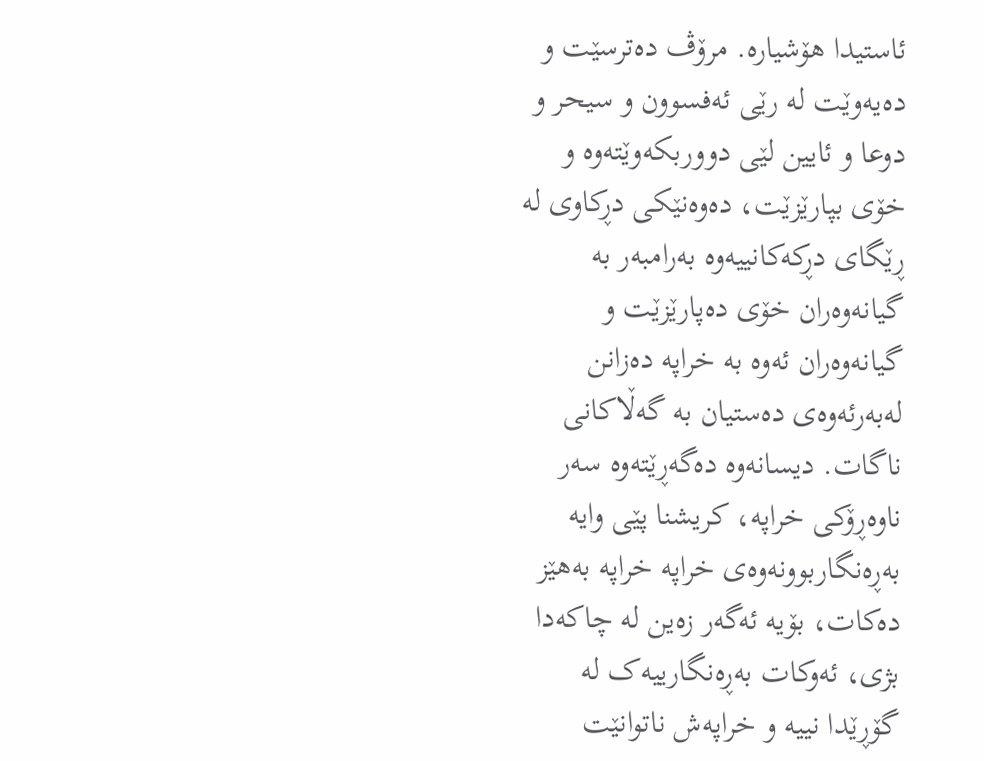ئاستیدا هۆشیارە. مرۆڤ دەترسێت و دەیەوێت لە رێی ئەفسوون و سیحر و دوعا و ئایین لێی دووربکەوێتەوە و خۆی بپارێزێت، دەوەنێکی دڕکاوی لە ڕێگای دڕکەکانییەوە بەرامبەر بە گیانەوەران خۆی دەپارێزێت و گیانەوەران ئەوە بە خراپە دەزانن لەبەرئەوەی دەستیان بە گەڵاکانی ناگات. دیسانەوە دەگەڕێتەوە سەر ناوەڕۆکی خراپە، کریشنا پێی وایە بەڕەنگاربوونەوەی خراپە خراپە بەهێز دەکات، بۆیە ئەگەر زەین لە چاکەدا بژی، ئەوکات بەڕەنگارییەک لە گۆڕێدا نییە و خراپەش ناتوانێت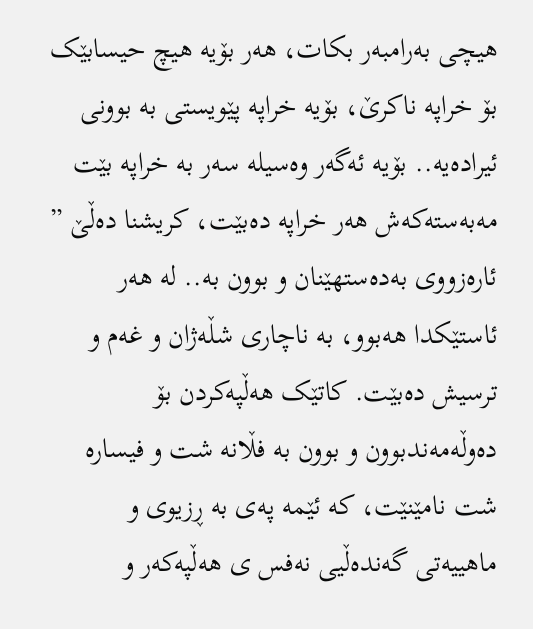هیچی بەرامبەر بکات، هەر بۆیە هیچ حیسابێک بۆ خراپە ناکرێ، بۆیە خراپە پێویستی بە بوونی ئیرادەیە.. بۆیە ئەگەر وەسیلە سەر بە خراپە بێت مەبەستەکەش هەر خراپە دەبێت، کریشنا دەڵێ ” ئارەزووی بەدەستهێنان و بوون بە.. لە هەر ئاستێکدا هەبوو، بە ناچاری شڵەژان و غەم و ترسیش دەبێت. کاتێک هەڵپەکردن بۆ دەوڵەمەندبوون و بوون بە فڵانە شت و فیسارە شت نامێنێت، کە ئێمە پەی بە ڕزیوی و ماهییەتی گەندەڵیی نەفس ی هەڵپەکەر و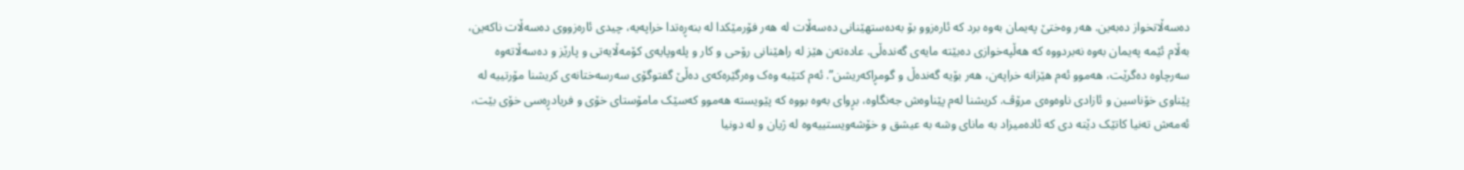دەسەڵاتخواز دەبەین. هەر وەختێ پەیمان بەوە برد کە ئارەزوو بۆ بەدەستهێنانی دەسەڵات لە هەر فۆرمێکدا لە بنەڕەتدا خراپەیە، چیدی ئارەزووی دەسەڵات ناکەین، بەڵام ئێمە پەیمان بەوە نەبردووە کە هەڵپەخوازی دەبێتە مایەی گەندەڵی. عادەتەن هێز لە راهێنانی رۆحی و کار و پلەوپایەی کۆمەڵایەتی و پارێز و دەسەڵاتەوە سەرچاوە دەگرێت، هەموو ئەم هێزانە خراپەن، هەر بۆیە گەندەڵ و گومڕاکەریشن”. ئەم کتێبە وەک وەرگێرەکەی دەڵێ گفتوگۆی سەرسەختانەی کریشنا مۆرتییە لە پێناوی خۆناسین و ئازادی ناوەوەی مرۆڤ. کریشنا لەم پێناوەش جەنگاوە، بڕوای بەوە بووە کە پێویستە هەموو کەسێک مامۆستای خۆی و فریادڕەسی خۆی بێت، ئەمەش تەنیا کاتێک دێتە دی کە ئادەمیزاد بە مانای وشە بە عیشق و خۆشەویستییەوە لە ژیان و لە دونیا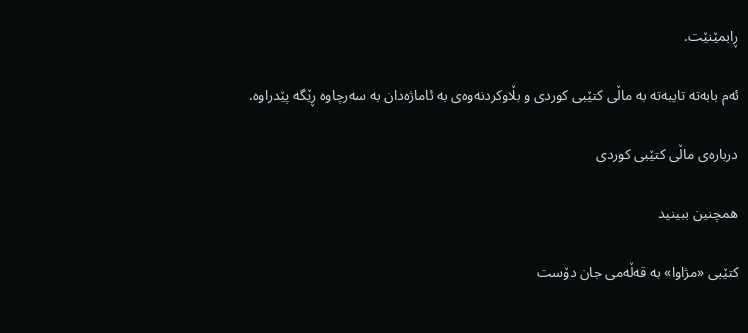ڕابمێنێت.

ئەم بابەتە تایبەتە بە ماڵی کتێبی کوردی و بڵاوکردنەوەی بە ئاماژەدان بە سەرچاوە ڕێگە پێدراوە.

درباره‌ی ماڵی کتێبی کوردی

همچنین ببینید

کتێبی «مژاوا» بە قەڵەمی جان دۆست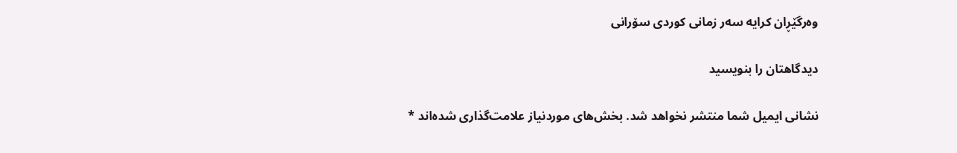وەرگێڕان کرایە سەر زمانی کوردی سۆرانی

دیدگاهتان را بنویسید

نشانی ایمیل شما منتشر نخواهد شد. بخش‌های موردنیاز علامت‌گذاری شده‌اند *